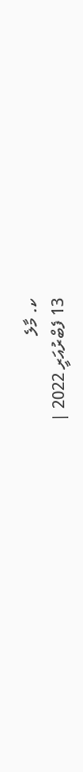ކ. މާލެ
13 ފެބްރުއަރީ 2022 |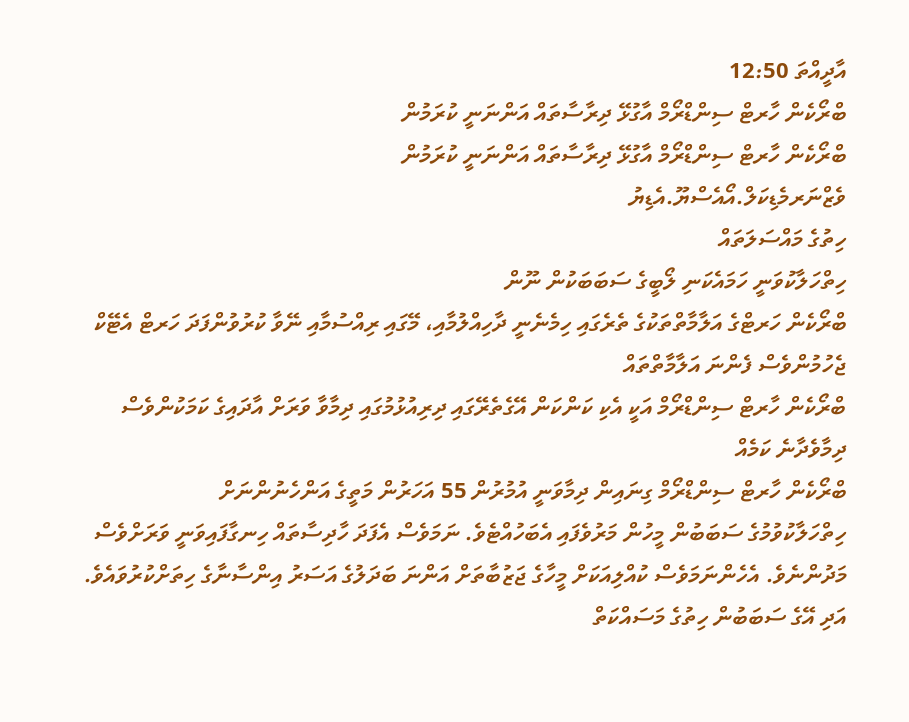އާދީއްތަ 12:50
ބްރޯކެން ހާރޓް ސިންޑްރޯމް އާގުޅޭ ދިރާސާތައް އަންނަނީ ކުރަމުން
ބްރޯކެން ހާރޓް ސިންޑްރޯމް އާގުޅޭ ދިރާސާތައް އަންނަނީ ކުރަމުން
ވެޒްނަރމެޑިކަލް.އޯއެސްޔޫ.އެޑިޔު
ހިތުގެ މައްސަލަތައް
ހިތްހަލާކުވަނީ ހަމައެކަނި ލޯބީގެ ސަބަބަކުން ނޫން
ބްރޯކެން ހަރޓްގެ އަލާމާތްތަކުގެ ތެރެގައި ހިމެނެނީ ދާހިއްލުމާއި، މޭގައި ރިއްސުމާއި ނޭވާ ކުރުވުންފަދަ ހަރޓް އެޓޭކް ޖެހުމުންވެސް ފެންނަ އަލާމާތްތައް
ބްރޯކެން ހާރޓް ސިންޑްރޯމް އަކީ އެކި ކަންކަން އޭގެތެރޭގައި ދިރިއުޅުމުގައި ދިމާވާ ވަރަށް އާދައިގެ ކަމަކުންވެސް ދިމާވެދާނެ ކަމެއް
ބްރޯކެން ހާރޓް ސިންޑްރޯމް ގިނައިން ދިމާވަނީ އުމުރުން 55 އަހަރުން މަތީގެ އަންހެނުންނަށް
ހިތްހަލާކުވުމުގެ ސަބަބުން މީހުން މަރުވެފައި އެބަހުއްޓެވެ. ނަމަވެސް އެފަދަ ހާދިސާތައް ހިނގާފައިވަނީ ވަރަށްވެސް މަދުންނެވެ. އެހެންނަމަވެސް ކުއްލިއަކަށް މީހާގެ ޖަޒުބާތަށް އަންނަ ބަދަލުގެ އަސަރު އިންސާނާގެ ހިތަށްކުރުވައެވެ. އަދި އޭގެ ސަބަބުން ހިތުގެ މަސައްކަތް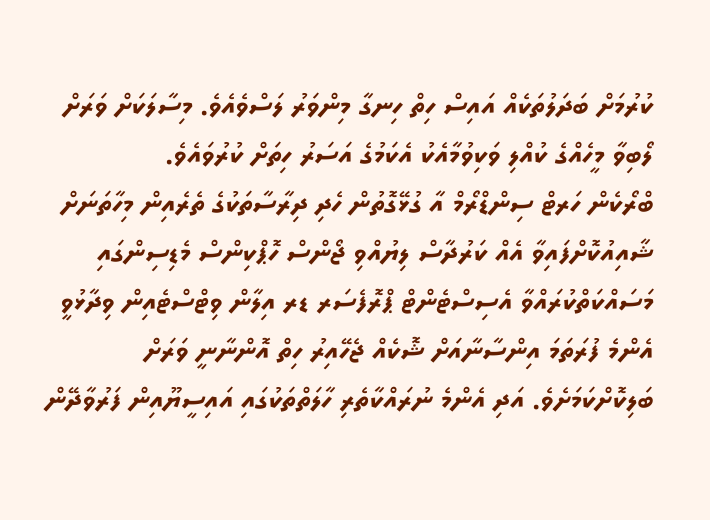ކުރުމަށް ބަދަލުތަކެއް އައިސް ހިތް ހިނގާ މިންވަރު ލަސްވެއެވެ. މިސާލަކަށް ވަރަށް ލޯބިވާ މީހެއްގެ ކުއްލި ވަކިވުމާއެކު އެކަމުގެ އަސަރު ހިތަށް ކުރުވައެވެ.
ބްރޯކެން ހަރޓް ސިންޑްރޯމް އާ ގުޅޭގޮތުން ހެދި ދިރާސާތަކުގެ ތެރެއިން މިހާތަނަށް ޝާއިއުކޮށްފައިވާ އެއް ކަރުދާސް ލިޔުއްވި ޖޯންސް ހޮޕްކިންސް މެޑިސިންގައި މަސައްކަތްކުރައްވާ އެސިސްޓެންޓް ޕްރޮފެސަރ ޑރ އިލާން ވިޓްސްޓެއިން ވިދާޅުވީ އެންމެ ފުރަތަމަ އިންސާނާއަށް ޝޮކެއް ޖެހޭއިރު ހިތް އޮންނާނީ ވަރަށް ބަލިކޮށްކަމަށެވެ. އަދި އެންމެ ނުރައްކާތެރި ހާލަތްތަކުގައި އައިސީޔޫއިން ފަރުވާދޭން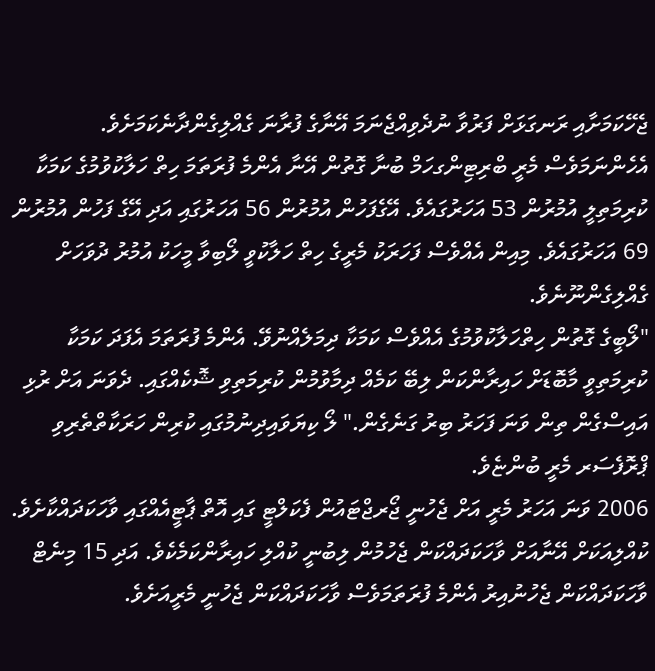ޖެހޭކަމަށާއި ރަނގަޅަށް ފަރުވާ ނުދެވިއްޖެނަމަ އޭނާގެ ފުރާނަ ގެއްލިގެންދާނެކަމަށެވެ.
އެހެންނަމަވެސް މެރީ ބްރިޓިންގހަމް ބުނާ ގޮތުން އޭނާ އެންމެ ފުރަތަމަ ހިތް ހަލާކުވުމުގެ ކަމަކާ ކުރިމަތިލީ އުމުރުން 53 އަހަރުގައެވެ. އޭގެފަހުން އުމުރުން 56 އަހަރުގައި އަދި އޭގެ ފަހުން އުމުރުން 69 އަހަރުގައެވެ. މިއިން އެއްވެސް ފަހަރަކު މެރީގެ ހިތް ހަލާކުވީ ލޯބިވާ މީހަކު އުމުރު ދުވަހަށް ގެއްލިގެންނޫނެވެ.
"ލޯބީގެ ގޮތުން ހިތްހަލާކުވުމުގެ އެއްވެސް ކަމަކާ ދިމަލެއްނުވޭ. އެންމެ ފުރަތަމަ އެފަދަ ކަމަކާ ކުރިމަތިވީ މާބޮޑަށް ހައިރާންކަން ލިބޭ ކަމެއް ދިމާވުމުން ކުރިމަތިވި ޝޮކެއްގައި. ދެވަނަ އަށް ރުޅި އައިސްގެން ތިން ވަނަ ފަހަރު ބިރު ގަނެގެން." ލޯ ކިޔަވައިދިނުމުގައި ކުރިން ހަރަކާތްތެރިވި ޕްރޮފެސަރ މެރީ ބުންޏެވެ.
2006 ވަނަ އަހަރު މެރީ އަށް ޖެހުނީ ޖޯރޖްޓައުން ފެކަލްޓީ ގައި އޮތް ޕާޓީއެއްގައި ވާހަކަދައްކާށެވެ. ކުއްލިއަކަށް އޭނާއަށް ވާހަކަދައްކަން ޖެހުމުން ލިބުނީ ކުއްލި ހައިރާންކަމެކެވެ. އަދި 15 މިނެޓް ވާހަކަދައްކަން ޖެހުނުއިރު އެންމެ ފުރަތަމަވެސް ވާހަކަދައްކަން ޖެހުނީ މެރީއަށެވެ.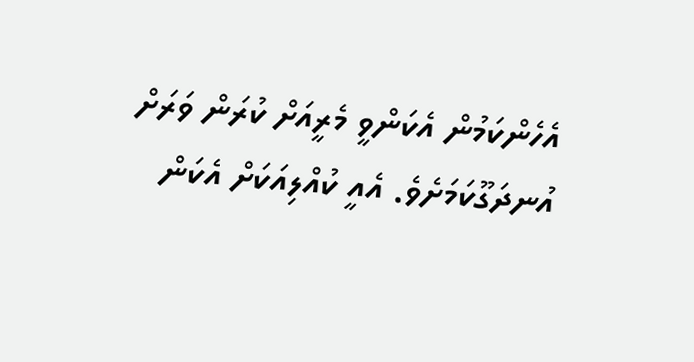އެހެންކަމުން އެކަންވީ މެރީއަށް ކުރަން ވަރަށް އުނދަގޫކަމަށެވެ. އެއީ ކުއްލިއަކަށް އެކަން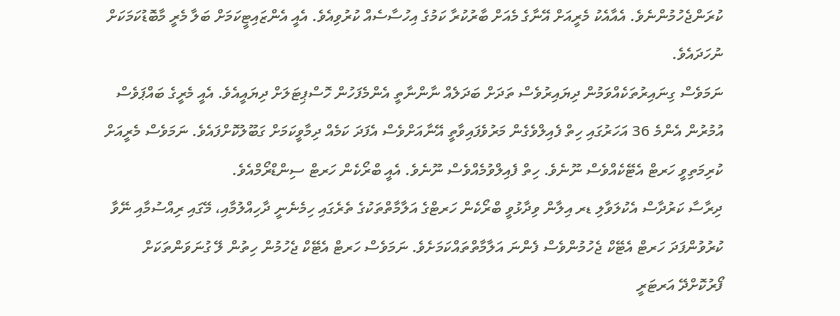ކުރަންޖެހުމުންނެވެ. އެއާއެކު މެރީއަށް އޭނާގެ މެއަށް ބާރުކުރާ ކަމުގެ އިހުސާސެއް ކުރުވިއެވެ. އެއީ އެންޒައިޓީކަމަށް ބަލާ މެރީ މާބޮޑުކަމަކަށް ނުހަދައެވެ.
ނަމަވެސް ގިނައިރުތަކެއްވަމުން ދިޔައިރުވެސް ތަދަށް ބަދަލެއް ނާންނާތީ އެންމެފަހުން ހޮސްޕިޓަލަށް ދިޔައީއެވެ. އެއީ މެރީގެ ބައްޕަވެސް އުމުރުން އެންމެ 36 އަހަރުގައި ހިތް ފެއިލްވެގެން މަރުވެފައިވާތީ އޭނާއަށްވެސް އެފަދަ ކަމެއް ދިމާވީކަމަށް ގަބޫލުކޮށްފައެވެ. ނަމަވެސް މެރީއަށް ކުރިމަތިވީ ހަރޓް އެޓޭކެއްވެސް ނޫނެވެ. ހިތް ފެއިލްވުމެއްވެސް ނޫނެވެ. އެއީ ބްރޯކެން ހަރޓް ސިންޑްރޯމްއެވެ.
ދިރާސާ ކަރުދާސް އެކުލަވާލި ޑރ އިލާން ވިދާޅުވީ ބްރޯކެން ހަރޓްގެ އަލާމާތްތަކުގެ ތެރެގައި ހިމެނެނީ ދާހިއްލުމާއި، މޭގައި ރިއްސުމާއި ނޭވާ ކުރުވުންފަދަ ހަރޓް އެޓޭކް ޖެހުމުންވެސް ފެންނަ އަލާމާތްތައްކަމަށެވެ. ނަމަވެސް ހަރޓް އެޓޭކް ޖެހުމުން ހިތުން ލޭ ގުނަވަންތަކަށް ފޯރުކޮށްދޭ އަރޓަރީ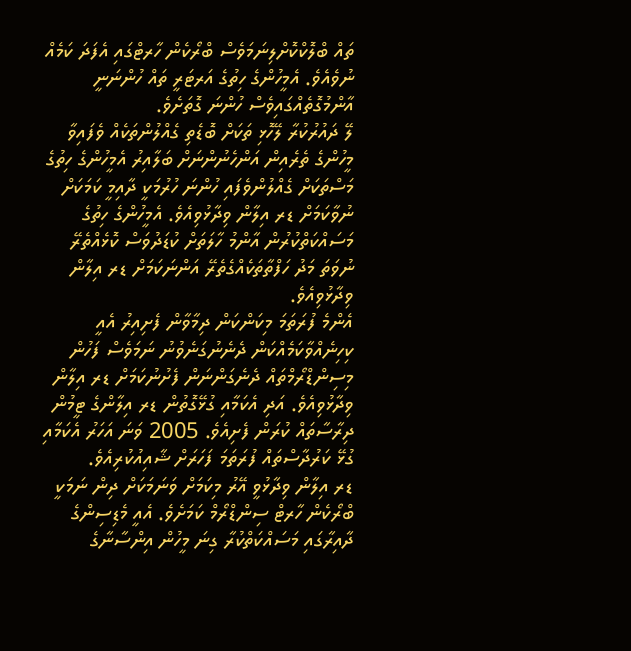ތައް ބްލޮކްކޮށްލިނަމަވެސް ބްރޯކެން ހާރޓްގައި އެފަދަ ކަމެއް ނުވެއެވެ. އެމީހުންގެ ހިތުގެ އަރޓަރީ ތައް ހުންނަނީ އާންމުގޮތެއްގައިވެސް ހުންނަ ގޮތަށެވެ.
ލޭ ދައުރުކުރާ ލޭހޮޅި ތަކަށް ބޮޑެތި ގެއްލުންތަކެއް ވެފައިވާ މީހުންގެ ތެރެއިން އަންހެނުންނަށް ބަލާއިރު އެމީހުންގެ ހިތުގެ މަސްތަކަށް ގެއްލުންވެފައި ހުންނަ ހުރުމަކީ ދާއިމީ ކަމަކަށް ނުވާކަމަށް ޑރ އިލާން ވިދާޅުވިއެވެ. އެމީހުންގެ ހިތުގެ މަސައްކަތްކުރުން އާންމު ހާލަތަށް ކުޑަދުވަސް ކޮޅެއްތެރޭ ނުވަތަ މަދު ހަފްތާތަކެއްގެތެރޭ އަންނަކަމަށް ޑރ އިލާން ވިދާޅުވިއެވެ.
އެންމެ ފުރަތަމަ މިކަންކަން ދިމާވާން ފެށިއިރު އެއީ ކިހިނެއްވާކަމެއްކަން ދެނެނުގަނެވުނު ނަމަވެސް ފަހުން މިސިންޑްރޯމްތައް ދެނެގަންނަން ފެށުނުކަމަށް ޑރ އިލާން ވިދާޅުވިއެވެ. އަދި އެކަމާއި ގުޅޭގޮތުން ޑރ އިލާންގެ ޓީމުން ދިރާސާތައް ކުރަން ފެށިއެވެ. 2005 ވަނަ އަހަރު އެކަމާއި ގުޅޭ ކަރުދާސްތައް ފުރަތަމަ ފަހަރަށް ޝާއިއުކުރިއެވެ.
ޑރ އިލާން ވިދާޅުވީ އޭރު މިކަމަށް ވަނަމަކަށް ދިން ނަމަކީ ބްރޯކެން ހާރޓް ސިންޑްރޯމް ކަމަށެވެ. އެއީ މެޑިސިންގެ ދާއިރާގައި މަސައްކަތްކުރާ ގިނަ މީހުން އިންސާނާގެ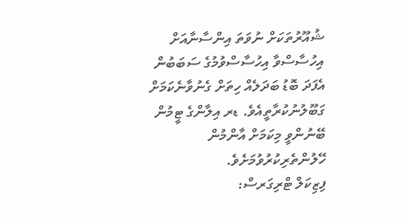ޝުއޫރުތަކަށް ނުވަތަ އިންސާނާއަށް އިހުސާސްވާ އިހުސާސްވުމުގެ ސަބަބުން އެފަދަ ބޮޑު ބަދަލެއް ހިތަށް ގެނުވާނެކަމަށް ގަބޫލުނުކުރާތީއެވެ. ޑރ އިލާންގެ ޓީމުން ބޭނުންވީ މިކަމަށް އާންމުން ހޭލުންތެރިކުރުވުމަށެވެ.
ފިޒިކަލް ޓްރިގަރސް: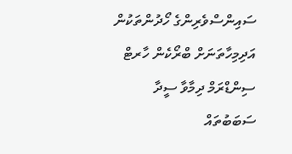ސައިންސްވެރިންގެ ހޯދުންތަކުން އަދިމިހާތަނަށް ބްރޯކެން ހާރޓް ސިންޑްރަމް ދިމާވާ ސީދާ ސަބަބުތައް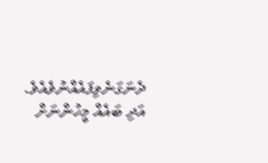ދެނަގަނެވިފައެއްނުވެއެވެ. އަދި ބައެއް މީހުންނަށް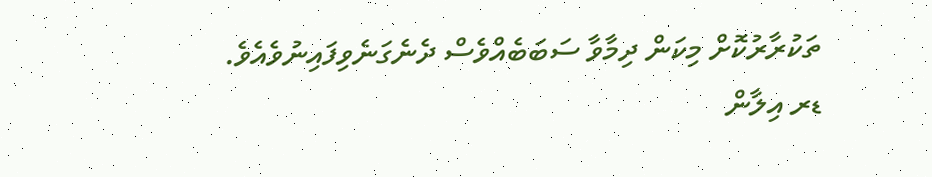ތަކުރާރުކޮށް މިކަން ދިމާވާ ސަބަބެއްވެސް ދެނެގަނެވިފައިނުވެއެވެ.
ޑރ އިލާން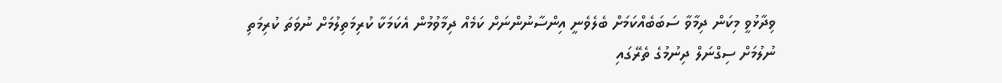ވިދާޅުވީ މިކަން ދިމާވާ ސަބަބެއްކަމަށް ބެލެވެނީ އިންސާނުންނަށް ކަމެއް ދިމާވުމުން އެކަމަކާ ކުރިމަތިލުމަށް ނުވަތަ ކުރިމަތި ނުލުމަށް ސިގްނަލް ދިނުމުގެ ތެރޭގައި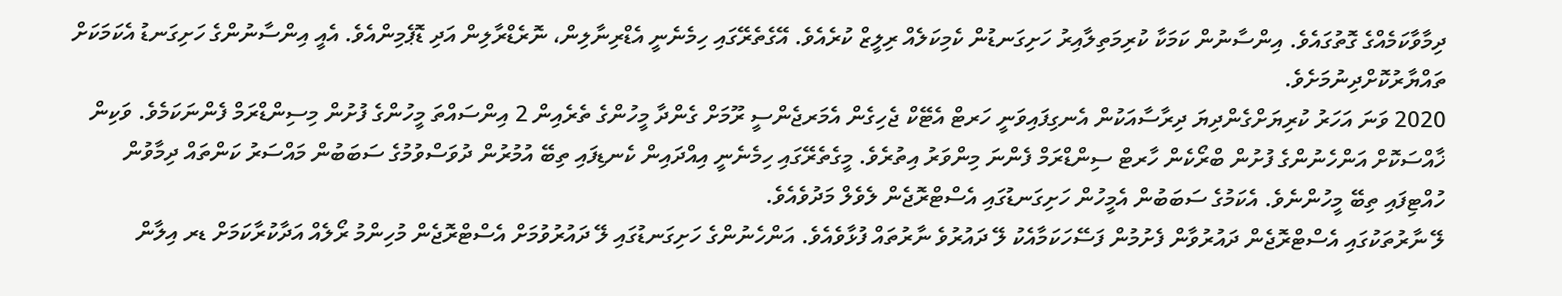ދިމާވާކަމެއްގެ ގޮތުގައެވެ. އިންސާނުން ކަމަކާ ކުރިމަތިލާއިރު ހަށިގަނޑުން ކެމިކަލެއް ރިލީޒް ކުރެއެވެ. އޭގެތެރޭގައި ހިމެނެނީ އެޑްރިނާލިން، ނޮރެޑްރާލިން އަދި ޑޮޕެމިންއެވެ. އެއީ އިންސާނުންގެ ހަށިގަނޑު އެކަމަކަށް ތައްޔާރުކޮށްދިނުމަށެވެ.
2020 ވަނަ އަހަރު ކުރިޔަށްގެންދިޔަ ދިރާސާއަކުން އެނގިފައިވަނީ ހަރޓް އެޓޭކް ޖެހިގެން އެމަރޖެންސީ ރޫމަށް ގެންދާ މީހުންގެ ތެރެއިން 2 އިންސައްތަ މީހުންގެ ފުށުން މިސިންޑްރަމް ފެންނަކަމެވެ. ވަކިން ޚާއްސަކޮށް އަންހެނުންގެ ފުށުން ބްރޯކެން ހާރޓް ސިންޑްރަމް ފެންނަ މިންވަރު އިތުރެވެ. މީގެތެރޭގައި ހިމެނެނީ އިއްދައިން ކެނޑިފައި ތިބޭ އުމުރުން ދުވަސްވުމުގެ ސަބަބުން މައްސަރު ކަންތައް ދިމާވުން ހުއްޓިފައި ތިބޭ މީހުންނެވެ. އެކަމުގެ ސަބަބުން އެމީހުން ހަށިގަނޑުގައި އެސްޓްރޮޖެން ލެވެލް މަދުވެއެވެ.
ލޭ ނާރުތަކުގައި އެސްޓްރޮޖެން ދައުރުވާން ފެށުމުން ފަސޭހަކަމާއެކު ލޭ ދައުރުވެ ނާރުތައް ފުޅާވެއެވެ. އަންހެނުންގެ ހަށިގަނޑުގައި ލޭ ދައުރުވުމަށް އެސްޓްރޮޖެން މުހިންމު ރޯލެއް އަދާކުރާކަމަށް ޑރ އިލާން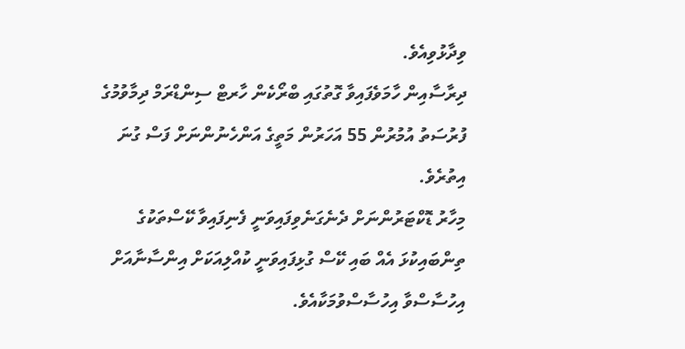ވިދާޅުވިއެވެ.
ދިރާސާއިން ހާމަވެފައިވާ ގޮތުގައި ބްރޯކެން ހާރޓް ސިންޑްރަމް ދިމާވުމުގެ ފުރުސަތު އުމުރުން 55 އަހަރުން މަތީގެ އަންހެނުންނަށް ފަސް ގުނަ އިތުރެވެ.
މިހާރު ޑޮކްޓަރުންނަށް ދެނެގަނެވިފައިވަނީ ފެނިފައިވާ ކޭސްތަކުގެ ތިންބައިކުޅަ އެއް ބައި ކޭސް ގުޅިފައިވަނީ ކުއްލިއަކަށް އިންސާނާއަށް އިހުސާސްވާ އިހުސާސްވުމަކާއެވެ.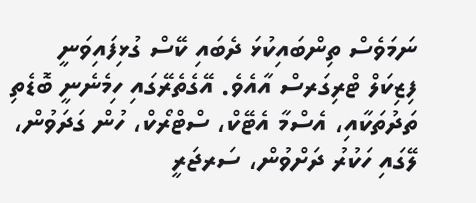ނަމަވެސް ތިންބައިކުޅަ ދެބައި ކޭސް ގުޅިފައިވަނީ ފިޒިކަލް ޓްރިގަރސް އާއެވެ. އޭގެތެރޭގައި ހިމެނެނީ ބޮޑެތި ތަދުތަކާއި، އެސްމާ އެޓޭކް، ސްޓްރޯކް، ހުން ގަދަވުން، ލޭގައި ހަކުރު ދަށްވުން، ސަރޖަރީ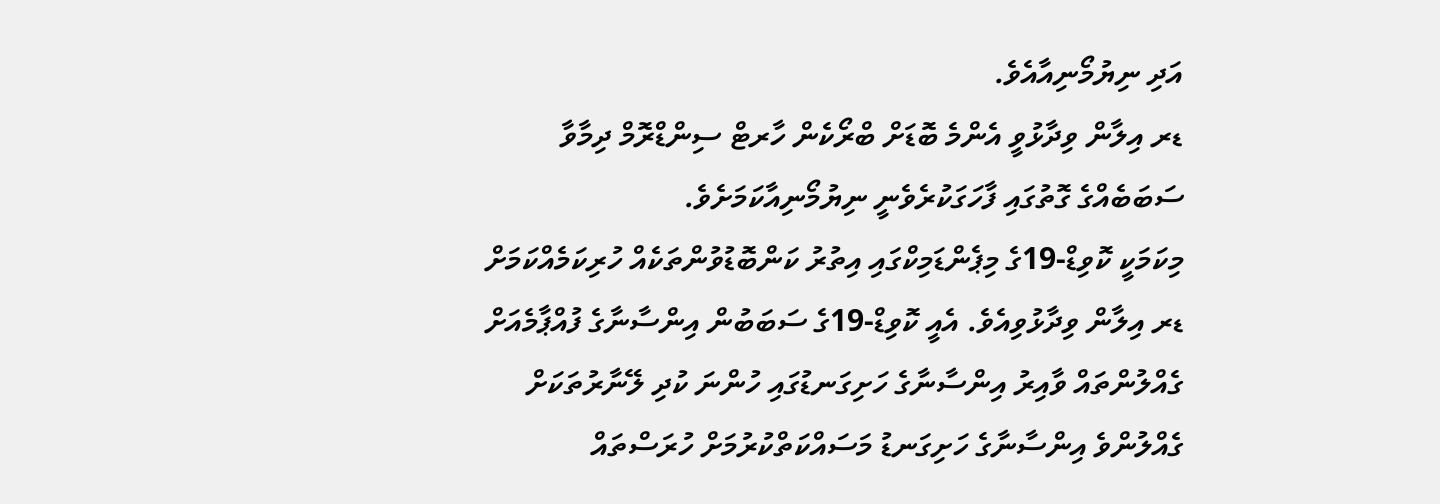އަދި ނިޔުމޯނިއާއެވެ.
ޑރ އިލާން ވިދާޅުވީ އެންމެ ބޮޑަށް ބްރޯކެން ހާރޓް ސިންޑްރޮމް ދިމާވާ ސަބަބެއްގެ ގޮތުގައި ފާހަގަކުރެވެނީ ނިޔުމޯނިއާކަމަށެވެ.
މިކަމަކީ ކޮވިޑް-19ގެ މިޕެންޑަމިކްގައި އިތުރު ކަންބޮޑުވުންތަކެއް ހުރިކަމެއްކަމަށް ޑރ އިލާން ވިދާޅުވިއެވެ. އެއީ ކޮވިޑް-19ގެ ސަބަބުން އިންސާނާގެ ފުއްޕާމެއަށް ގެއްލުންތައް ވާއިރު އިންސާނާގެ ހަށިގަނޑުގައި ހުންނަ ކުދި ލޭނާރުތަކަށް ގެއްލުންވެ އިންސާނާގެ ހަށިގަނޑު މަސައްކަތްކުރުމަށް ހުރަސްތައް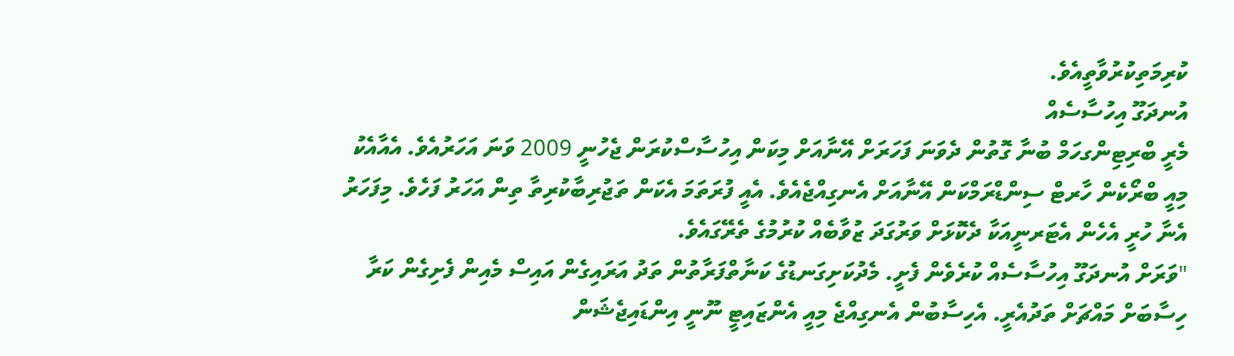ކުރިމަތިކުރުވާތީއެވެ.
އުނދަގޫ އިހުސާސެއް
މެރީ ބްރިޓިންގހަމް ބުނާ ގޮތުން ދެވަނަ ފަހަރަށް އޭނާއަށް މިކަން އިހުސާސްކުރަން ޖެހުނީ 2009 ވަނަ އަހަރުއެވެ. އެއާއެކު މިއީ ބްރޯކެން ހާރޓް ސިންޑްރަމްކަން އޭނާއަށް އެނގިއްޖެއެވެ. އެއީ ފުރަތަމަ އެކަން ތަޖުރިބާކުރިތާ ތިން އަހަރު ފަހެވެ. މިފަހަރު އެނާ ހުރީ އެހެން އެޓަރނީއަކާ ދެކޮޅަށް ވަރުގަދަ ޒުވާބެއް ކުރުމުގެ ތެރޭގައެވެ.
"ވަރަށް އުނދަގޫ އިހުސާސެއް ކުރެވެން ފެށީ. މެދުކަށިގަނޑުގެ ކަނާތްފަރާތުން ތަދު އަރައިގެން އައިސް މެއިން ފެށިގެން ކަރާ ހިސާބަށް މައްޗަށް ތަދުއެރީ. އެހިސާބުން އެނގިއްޖެ މިއީ އެންޒައިޓީ ނޫނީ އިންޑައިޖެޝަން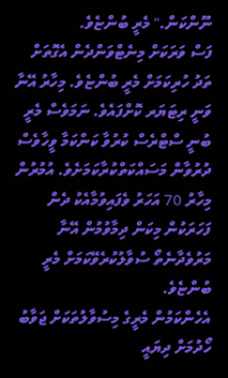ނޫންކަން." މެރީ ބުންޏެވެ.
ފަސް ވަރަކަށް މިނެޓްވަންދެން އެގޮތަށް ތަދު ހުރިކަމަށް މެރީ ބުންޏެވެ. މިހާރު އޭނާ ވަނީ ރިޓަޔަރ ކޮށްފައެވެ. ނަމަވެސް މެރީ ބުނީ ސްޓްރެސް ކުރުވާ ކަންކަމާ ވީހާވެސް ދުރުވާން މަސައްކަތްކުރާކަމަށެވެ. އުމުރުން މިހާރު 70 އަހަރު ވެފައިވުމާއެކު ދެން ފަހަރަކުން މިކަން ދިމާވުމުން އޭނާ މަރުވެދާނެތޯ ސުވާލުކުރެވޭކަމަށް މެރީ ބުންޏެވެ.
އެހެންކަމުން މެރީގެ މިސުވާލުތަކަށް ޖަވާބު ހޯދުމަށް ދިޔައީ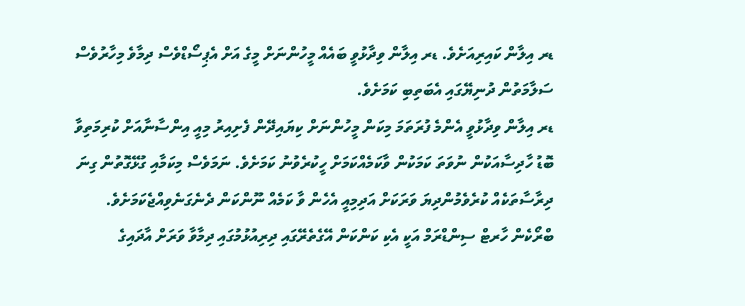ޑރ އިލާން ކައިރިއަށެވެ. ޑރ އިލާން ވިދާޅުވީ ބައެއް މީހުންނަށް މީގެ އަށް އެޕިސޯޑްވެސް ދިމާވެ މިހާރުވެސް ސަލާމަތުން ދުނިޔޭގައި އެބަތިބި ކަމަށެވެ.
ޑރ އިލާން ވިދާޅުވީ އެންމެ ފުރަތަމަ މިކަން މީހުންނަށް ކިޔައިދޭން ފެށިއިރު މިއީ އިންސާނާއަށް ކުރިމަތިވާ ބޮޑު ހާދިސާއަކުން ނުވަތަ ކަމަކުން ވާކަމެއްކަމަށް ހީކުރެވުނު ކަމަށެވެ. ނަމަވެސް މިކަމާއި ގުޅޭގޮތުން ގިނަ ދިރާސާތަކެއް ކުރެވެމުންދިޔަ ވަރަކަށް އަދިމިއީ އެހެން ވާ ކަމެއް ނޫންކަން ދެނެގަނެވިއްޖެކަމަށެވެ. ބްރޯކެން ހާރޓް ސިންޑްރަމް އަކީ އެކި ކަންކަން އޭގެތެރޭގައި ދިރިއުޅުމުގައި ދިމާވާ ވަރަށް އާދައިގެ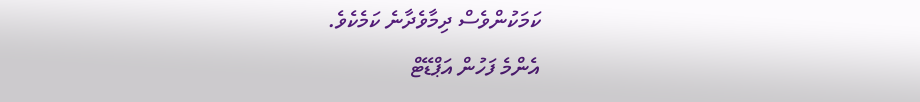ކަމަކުންވެސް ދިމާވެދާނެ ކަމެކެވެ.
އެންމެ ފަހުން އަޕްޑޭޓް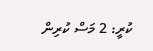ކުރީ: 2 މަސް ކުރިން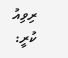ރިވިއު ކުރީ: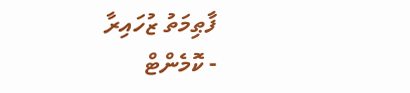ފާޠިމަތު ޒުހައިރާ
- ކޮމެންޓް